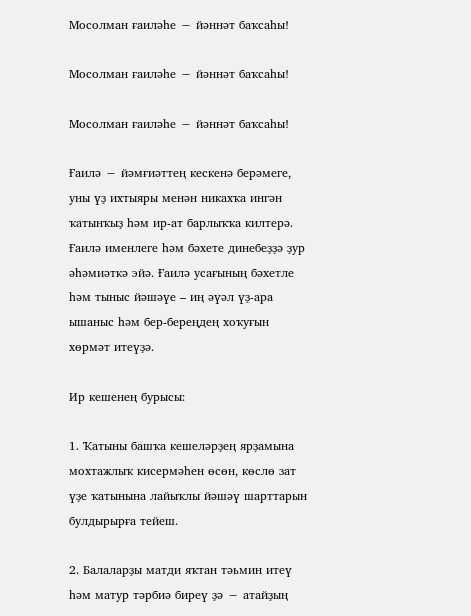Мосолман ғаиләһе − йәннәт баҡсаһы!

Мосолман ғаиләһе − йәннәт баҡсаһы!

Мосолман ғаиләһе − йәннәт баҡсаһы!

Ғаилә − йәмғиәттең кескенә берәмеге, уны үҙ ихтыяры менән никахҡа ингән ҡатынҡыҙ һәм ир-ат барлыҡҡа килтерә. Ғаилә именлеге һәм бәхете динебеҙҙә ҙур әһәмиәткә эйә. Ғаилә усағының бәхетле һәм тыныс йәшәүе – иң әүәл үҙ-ара ышаныс һәм бер-береңдең хоҡуғын хөрмәт итеүҙә.

Ир кешенең бурысы:

1. Ҡатыны башҡа кешеләрҙең ярҙамына мохтажлыҡ кисермәһен өсөн, көслө зат үҙе ҡатынына лайыҡлы йәшәү шарттарын булдырырға тейеш.

2. Балаларҙы матди яҡтан тәьмин итеү һәм матур тәрбиә биреү ҙә − атайҙың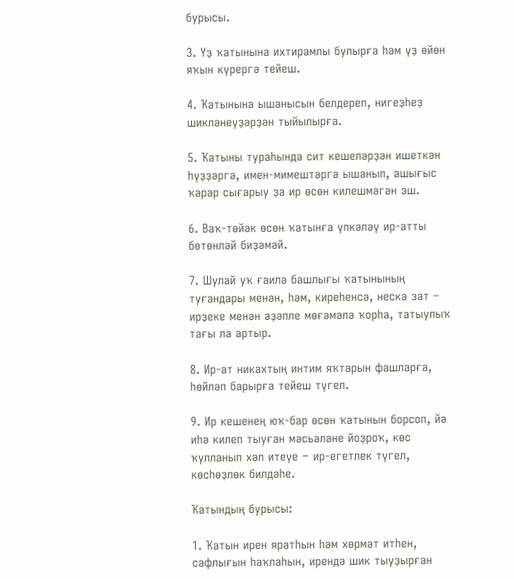бурысы.

3. Үҙ ҡатынына ихтирамлы булырға һәм үҙ өйөн яҡын күрергә тейеш.

4. Ҡатынына ышанысын белдереп, нигеҙһеҙ шикләнеүҙәрҙән тыйылырға.

5. Ҡатыны тураһында сит кешеләрҙән ишеткән һүҙҙәргә, имен-мимештәргә ышанып, ашығыс ҡарар сығарыу ҙа ир өсөн килешмәгән эш.

6. Ваҡ-төйәк өсөн ҡатынға үпкәләү ир-атты бөтөнләй биҙәмәй.

7. Шулай уҡ ғаилә башлығы ҡатынының туғандары менән, һәм, киреһенсә, нескә зат – ирҙеке менән әҙәпле мөғәмәлә ҡорһа, татыулыҡ тағы ла артыр.

8. Ир-ат никахтың интим яҡтарын фашларға, һөйләп барырға тейеш түгел.

9. Ир кешенең юҡ-бар өсөн ҡатынын борсоп, йә иһә килеп тыуған мәсьәләне йоҙроҡ, көс ҡулланып хәл итеүе − ир-егетлек түгел, көсһөҙлөк билдәһе.

Ҡатындың бурысы:

1. Ҡатын ирен яратһын һәм хөрмәт итһен, сафлығын һаҡлаһын, ирендә шик тыуҙырған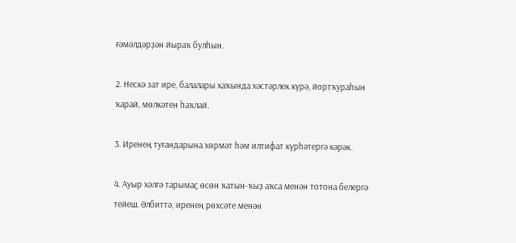ғәмәлдәрҙән йыраҡ булһын.

2. Нескә зат ире, балалары хаҡында хәстәрлек күрә, йортҡураһын ҡарай, мөлкәтен һаҡлай.

3. Иренең туғандарына хөрмәт һәм илтифат күрһәтергә кәрәк.

4. Ауыр хәлгә тарымаҫ өсөн ҡатын-ҡыҙ аҡса менән тотона белергә тейеш. Әлбиттә, иренең рөхсәте менән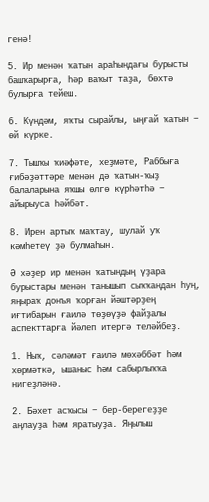генә!

5. Ир менән ҡатын араһындағы бурысты башҡарырға, һәр ваҡыт таҙа, бөхтә булырға тейеш.

6. Күндәм, яҡты сырайлы, ыңғай ҡатын − өй күрке.

7. Тышҡы ҡиәфәте, хеҙмәте, Раббыға ғибәҙәттәре менән дә ҡатын-ҡыҙ балаларына яҡшы өлгө күрһәтһә − айырыуса һәйбәт.

8. Ирен артыҡ маҡтау, шулай уҡ кәмһетеү ҙә булмаһын.

Ә хәҙер ир менән ҡатындың үҙара бурыстары менән танышып сыҡҡандан һуң, яңыраҡ донъя ҡорған йәштәрҙең иғтибарын ғаилә төҙөүҙә файҙалы аспекттарға йәлеп итергә теләйбеҙ.

1. Ныҡ, сәләмәт ғаилә мөхәббәт һәм хөрмәткә, ышаныс һәм сабырлыҡҡа нигеҙләнә.

2. Бәхет асҡысы − бер-берегеҙҙе аңлауҙа һәм яратыуҙа. Яңылыш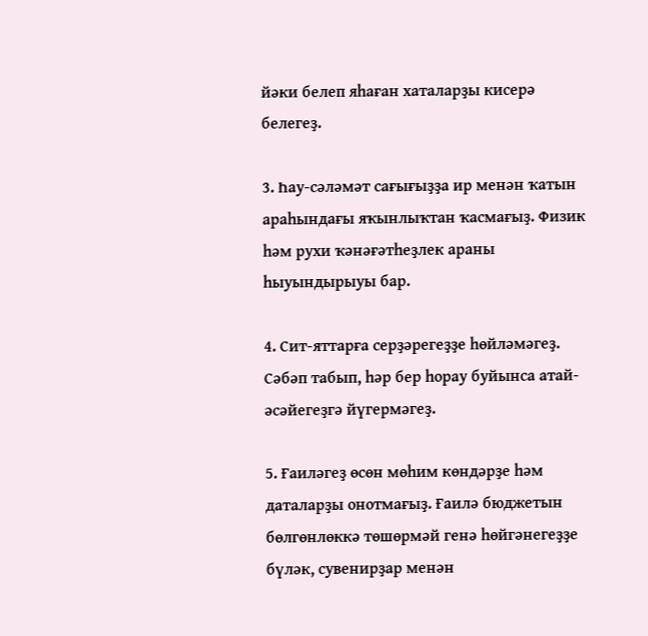йәки белеп яһаған хаталарҙы кисерә белегеҙ.

3. Һау-сәләмәт сағығыҙҙа ир менән ҡатын араһындағы яҡынлыҡтан ҡасмағыҙ. Физик һәм рухи ҡәнәғәтһеҙлек араны һыуындырыуы бар.

4. Сит-яттарға серҙәрегеҙҙе һөйләмәгеҙ. Сәбәп табып, һәр бер һорау буйынса атай-әсәйегеҙгә йүгермәгеҙ.

5. Ғаиләгеҙ өсөн мөһим көндәрҙе һәм даталарҙы онотмағыҙ. Ғаилә бюджетын бөлгөнлөккә төшөрмәй генә һөйгәнегеҙҙе бүләк, сувенирҙар менән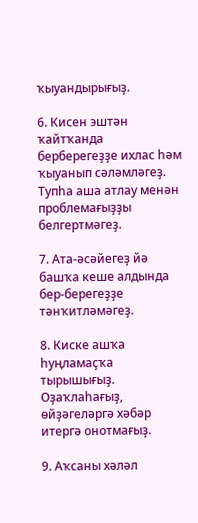ҡыуандырығыҙ.

6. Кисен эштән ҡайтҡанда берберегеҙҙе ихлас һәм ҡыуанып сәләмләгеҙ. Тупһа аша атлау менән проблемағыҙҙы белгертмәгеҙ.

7. Ата-әсәйегеҙ йә башҡа кеше алдында бер-берегеҙҙе тәнҡитләмәгеҙ.

8. Киске ашҡа һуңламаҫҡа тырышығыҙ. Оҙаҡлаһағыҙ, өйҙәгеләргә хәбәр итергә онотмағыҙ.

9. Аҡсаны хәләл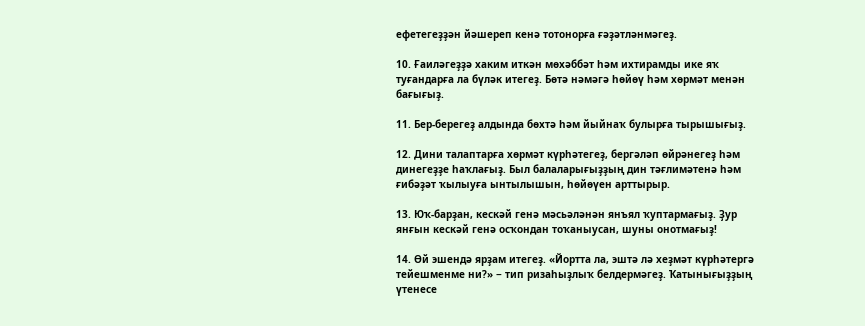ефетегеҙҙән йәшереп кенә тотонорға ғәҙәтләнмәгеҙ.

10. Ғаиләгеҙҙә хаким иткән мөхәббәт һәм ихтирамды ике яҡ туғандарға ла бүләк итегеҙ. Бөтә нәмәгә һөйөү һәм хөрмәт менән бағығыҙ.

11. Бер-берегеҙ алдында бөхтә һәм йыйнаҡ булырға тырышығыҙ.

12. Дини талаптарға хөрмәт күрһәтегеҙ, бергәләп өйрәнегеҙ һәм динегеҙҙе һаҡлағыҙ. Был балаларығыҙҙың дин тәғлимәтенә һәм ғибәҙәт ҡылыуға ынтылышын, һөйөүен арттырыр.

13. Юҡ-барҙан, кескәй генә мәсьәләнән янъял ҡуптармағыҙ. Ҙур янғын кескәй генә осҡондан тоҡаныусан, шуны онотмағыҙ!

14. Өй эшендә ярҙам итегеҙ. «Йортта ла, эштә лә хеҙмәт күрһәтергә тейешменме ни?» − тип ризаһыҙлыҡ белдермәгеҙ. Ҡатынығыҙҙың үтенесе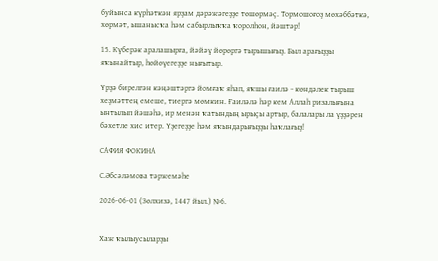буйынса күрһәткән ярҙам дәрәжәгеҙҙе төшөрмәҫ. Тормошоғоҙ мөхәббәткә, хөрмәт, ышанысҡа һәм сабырлыҡҡа ҡоролһон, йәштәр!

15. Күберәк аралашырға, йәйәү йөрөргә тырышығыҙ. Был арағыҙҙы яҡынайтыр, һөйөүегеҙҙе нығытыр.

Үрҙә бирелгән кәңәштәргә йомғаҡ яһап, яҡшы ғаилә − көндәлек тырыш хеҙмәттең емеше, тиергә мөмкин. Ғаиләлә һәр кем Аллаһ ризалығына ынтылып йәшәһә, ир менән ҡатындың ырыҫы артыр, балалары ла үҙҙәрен бәхетле хис итер. Үҙегеҙҙе һәм яҡындарығыҙҙы һаҡлағыҙ!

САФИЯ ФОКИНА

С.Әбсәләмова тәржемәһе

2026-06-01 (Зөлхизә, 1447 йыл.) №6.


Хаж ҡылыусыларҙы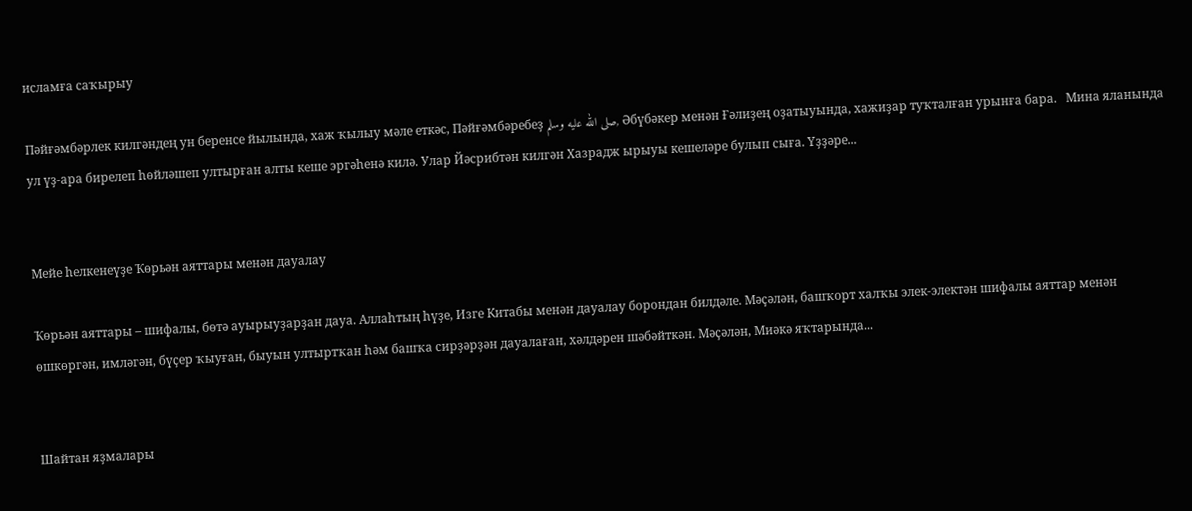исламға саҡырыу

Пәйғәмбәрлек килгәндең ун беренсе йылында, хаж ҡылыу мәле еткәс, Пәйғәмбәребеҙ صلى الله عليه وسلم, Әбүбәкер менән Ғәлиҙең оҙатыуында, хажиҙар туҡталған урынға бара.   Мина яланында ул үҙ-ара бирелеп һөйләшеп ултырған алты кеше эргәһенә килә. Улар Йәсрибтән килгән Хазрадж ырыуы кешеләре булып сыға. Үҙҙәре...


Мейе һелкенеүҙе Ҡөрьән аяттары менән дауалау

Ҡөрьән аяттары – шифалы, бөтә ауырыуҙарҙан дауа. Аллаһтың һүҙе, Изге Китабы менән дауалау борондан билдәле. Мәҫәлән, башҡорт халҡы элек-электән шифалы аяттар менән өшкөргән, имләгән, бүҫер ҡыуған, быуын ултыртҡан һәм башҡа сирҙәрҙән дауалаған, хәлдәрен шәбәйткән. Мәҫәлән, Миәкә яҡтарында...


Шайтан яҙмалары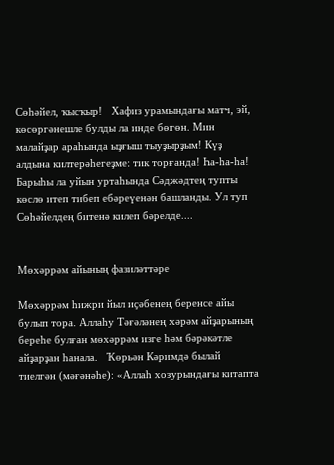Сөһәйел, ҡысҡыр!   Хафиз урамындағы матч, эй, көсөргәнешле булды ла инде бөгөн. Мин малайҙар араһында ыҙғыш тыуҙырҙым! Күҙ алдына килтерәһегеҙме: тик торғанда! Һа-һа-һа! Барыһы ла уйын уртаһында Сәджәдтең тупты көслө итеп тибеп ебәреүенән башланды. Ул туп Сөһәйелдең битенә килеп бәрелде....


Мөхәррәм айының фазиләттәре

Мөхәррәм һижри йыл иҫәбенең беренсе айы булып тора. Аллаһу Тәғәләнең хәрәм айҙарының береһе булған мөхәррәм изге һәм бәрәкәтле айҙарҙан һанала.   Ҡөрьән Кәримдә былай тиелгән (мәғәнәһе): «Аллаһ хозурындағы китапта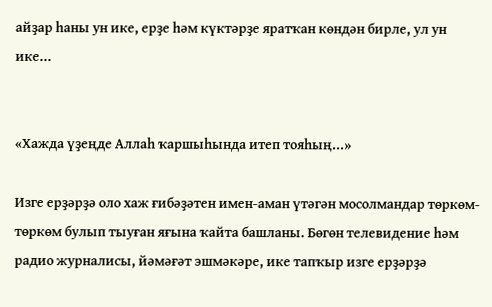айҙар һаны ун ике, ерҙе һәм күктәрҙе яратҡан көндән бирле, ул ун ике...


«Хажда үҙеңде Аллаһ ҡаршыһында итеп тояһың...»

Изге ерҙәрҙә оло хаж ғибәҙәтен имен-аман үтәгән мосолмандар төркөм-төркөм булып тыуған яғына ҡайта башланы. Бөгөн телевидение һәм радио журналисы, йәмәғәт эшмәкәре, ике тапҡыр изге ерҙәрҙә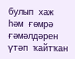булып хаж һәм ғөмрә ғәмәлдәрен үтәп ҡайтҡан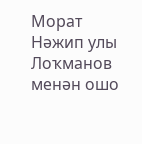Морат Нәжип улы Лоҡманов менән ошо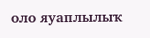оло яуаплылыҡ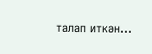талап иткән...